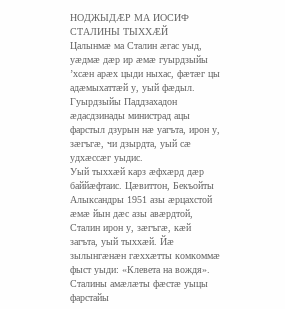НОДЖЫДÆР МА ИОСИФ СТАЛИНЫ ТЫХХÆЙ
Цалынмæ ма Сталин æгас уыд, уæдмæ дæр ир æмæ гуырдзыйы ’хсæн арæх цыди ныхас, фæтæг цы адæмыхаттæй у, уый фæдыл. Гуырдзыйы Паддзахадон æдасдзинады министрад ацы фарстыл дзурын нæ уагъта, ирон у, зæгъгæ, чи дзырдта, уый сæ удхæссæг уыдис.
Уый тыххæй карз æфхæрд дæр баййæфтаис. Цæвиттон, Бекъойты Алыксандры 1951 азы æрцахстой æмæ йын дæс азы авæрдтой, Сталин ирон у, зæгъгæ, кæй загъта, уый тыххæй. Йæ зылынгæнæн гæххæтты комкоммæ фыст уыди: «Клевета на вождя». Сталины амæлæты фæстæ уыцы фарстайы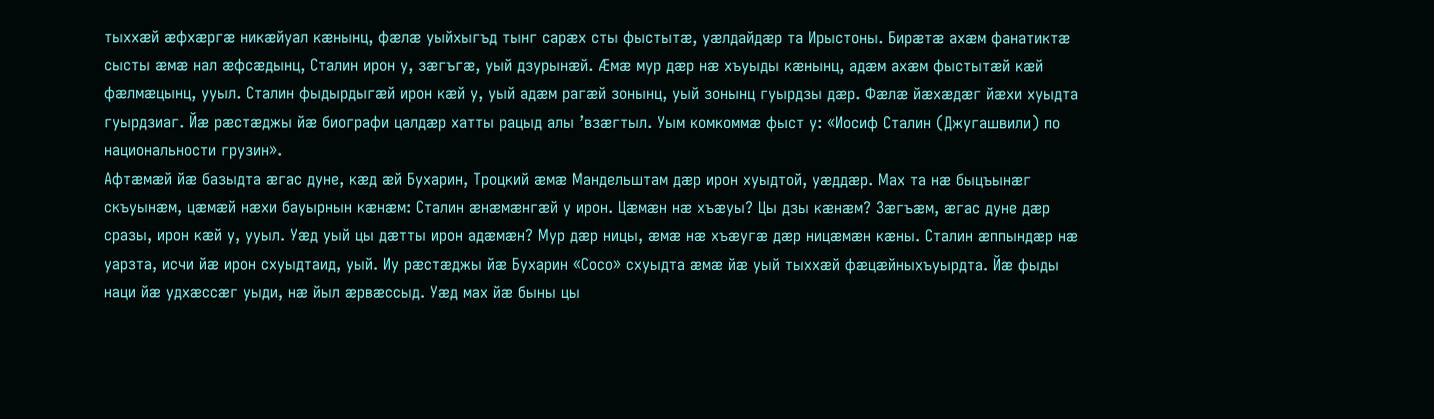тыххæй æфхæргæ никæйуал кæнынц, фæлæ уыйхыгъд тынг сарæх сты фыстытæ, уæлдайдæр та Ирыстоны. Бирæтæ ахæм фанатиктæ сысты æмæ нал æфсæдынц, Сталин ирон у, зæгъгæ, уый дзурынæй. Æмæ мур дæр нæ хъуыды кæнынц, адæм ахæм фыстытæй кæй фæлмæцынц, ууыл. Сталин фыдырдыгæй ирон кæй у, уый адæм рагæй зонынц, уый зонынц гуырдзы дæр. Фæлæ йæхæдæг йæхи хуыдта гуырдзиаг. Йæ рæстæджы йæ биографи цалдæр хатты рацыд алы ’взæгтыл. Уым комкоммæ фыст у: «Иосиф Сталин (Джугашвили) по национальности грузин».
Афтæмæй йæ базыдта æгас дуне, кæд æй Бухарин, Троцкий æмæ Мандельштам дæр ирон хуыдтой, уæддæр. Мах та нæ быцъынæг скъуынæм, цæмæй нæхи бауырнын кæнæм: Сталин æнæмæнгæй у ирон. Цæмæн нæ хъæуы? Цы дзы кæнæм? Зæгъæм, æгас дуне дæр сразы, ирон кæй у, ууыл. Уæд уый цы дæтты ирон адæмæн? Мур дæр ницы, æмæ нæ хъæугæ дæр ницæмæн кæны. Сталин æппындæр нæ уарзта, исчи йæ ирон схуыдтаид, уый. Иу рæстæджы йæ Бухарин «Сосо» схуыдта æмæ йæ уый тыххæй фæцæйныхъуырдта. Йæ фыды наци йæ удхæссæг уыди, нæ йыл æрвæссыд. Уæд мах йæ быны цы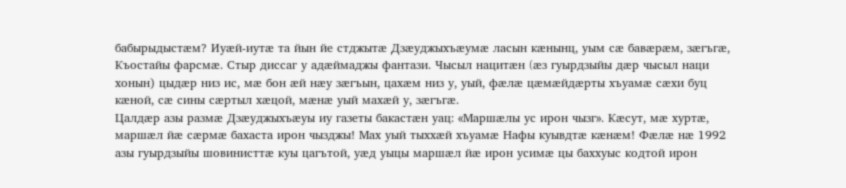бабырыдыстæм? Иуæй-иутæ та йын йе стджытæ Дзæуджыхъæумæ ласын кæнынц, уым сæ бавæрæм, зæгъгæ, Къостайы фарсмæ. Стыр диссаг у адæймаджы фантази. Чысыл нацитæн (æз гуырдзыйы дæр чысыл наци хонын) цыдæр низ ис, мæ бон æй нæу зæгъын, цахæм низ у, уый, фæлæ цæмæйдæрты хъуамæ сæхи буц кæной, сæ сины сæртыл хæцой, мæнæ уый махæй у, зæгъгæ.
Цалдæр азы размæ Дзæуджыхъæуы иу газеты бакастæн уац: «Маршæлы ус ирон чызг». Кæсут, мæ хуртæ, маршæл йæ сæрмæ бахаста ирон чызджы! Мах уый тыххæй хъуамæ Нафы куывдтæ кæнæм! Фæлæ нæ 1992 азы гуырдзыйы шовинисттæ куы цагътой, уæд уыцы маршæл йæ ирон усимæ цы баххуыс кодтой ирон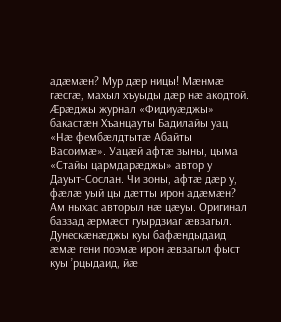адæмæн? Мур дæр ницы! Мæнмæ гæсгæ, махыл хъуыды дæр нæ акодтой.
Æрæджы журнал «Фидиуæджы» бакастæн Хъанцауты Бадилайы уац «Нæ фембæлдтытæ Абайты Васоимæ». Уацæй афтæ зыны, цыма «Стайы цармдарæджы» автор у Дауыт-Сослан. Чи зоны, афтæ дæр у, фæлæ уый цы дæтты ирон адæмæн? Ам ныхас авторыл нæ цæуы. Оригинал баззад æрмæст гуырдзиаг æвзагыл. Дунескæнæджы куы бафæндыдаид æмæ гени поэмæ ирон æвзагыл фыст куы ’рцыдаид, йæ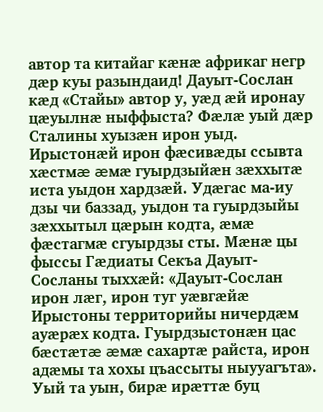автор та китайаг кæнæ африкаг негр дæр куы разындаид! Дауыт-Сослан кæд «Стайы» автор у, уæд æй иронау цæуылнæ ныффыста? Фæлæ уый дæр Сталины хуызæн ирон уыд. Ирыстонæй ирон фæсивæды ссывта хæстмæ æмæ гуырдзыйæн зæххытæ иста уыдон хардзæй. Удæгас ма-иу дзы чи баззад, уыдон та гуырдзыйы зæххытыл цæрын кодта, æмæ фæстагмæ сгуырдзы сты. Мæнæ цы фыссы Гæдиаты Секъа Дауыт-Сосланы тыххæй: «Дауыт-Сослан ирон лæг, ирон туг уæвгæйæ Ирыстоны территорийы ничердæм ауæрæх кодта. Гуырдзыстонæн цас бæстæтæ æмæ сахартæ райста, ирон адæмы та хохы цъассыты ныууагъта». Уый та уын, бирæ ирæттæ буц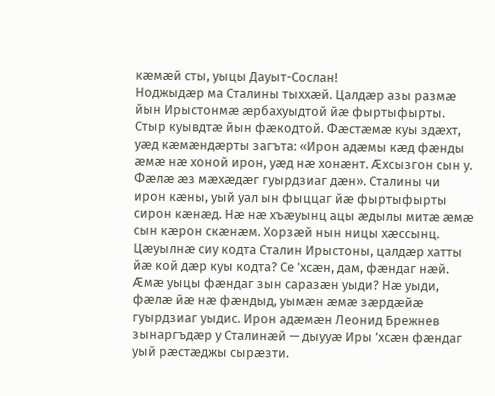кæмæй сты, уыцы Дауыт-Сослан!
Ноджыдæр ма Сталины тыххæй. Цалдæр азы размæ йын Ирыстонмæ æрбахуыдтой йæ фыртыфырты. Стыр куывдтæ йын фæкодтой. Фæстæмæ куы здæхт, уæд кæмæндæрты загъта: «Ирон адæмы кæд фæнды æмæ нæ хоной ирон, уæд нæ хонæнт. Æхсызгон сын у. Фæлæ æз мæхæдæг гуырдзиаг дæн». Сталины чи ирон кæны, уый уал ын фыццаг йæ фыртыфырты сирон кæнæд. Нæ нæ хъæуынц ацы æдылы митæ æмæ сын кæрон скæнæм. Хорзæй нын ницы хæссынц.
Цæуылнæ сиу кодта Сталин Ирыстоны, цалдæр хатты йæ кой дæр куы кодта? Се ’хсæн, дам, фæндаг нæй. Æмæ уыцы фæндаг зын саразæн уыди? Нæ уыди, фæлæ йæ нæ фæндыд, уымæн æмæ зæрдæйæ гуырдзиаг уыдис. Ирон адæмæн Леонид Брежнев зынаргъдæр у Сталинæй — дыууæ Иры ’хсæн фæндаг уый рæстæджы сырæзти.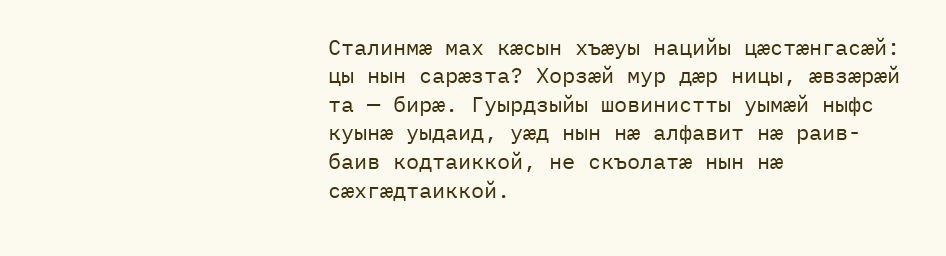Сталинмæ мах кæсын хъæуы нацийы цæстæнгасæй: цы нын сарæзта? Хорзæй мур дæр ницы, æвзæрæй та — бирæ. Гуырдзыйы шовинистты уымæй ныфс куынæ уыдаид, уæд нын нæ алфавит нæ раив-баив кодтаиккой, не скъолатæ нын нæ сæхгæдтаиккой.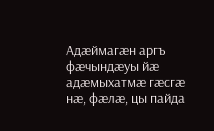Адæймагæн аргъ фæчындæуы йæ адæмыхатмæ гæсгæ нæ, фæлæ, цы пайда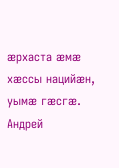æрхаста æмæ хæссы нацийæн, уымæ гæсгæ. Андрей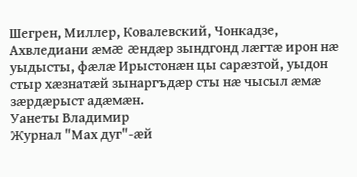Шегрен, Миллер, Ковалевский, Чонкадзе, Ахвледиани æмæ æндæр зындгонд лæгтæ ирон нæ уыдысты, фæлæ Ирыстонæн цы сарæзтой, уыдон стыр хæзнатæй зынаргъдæр сты нæ чысыл æмæ зæрдæрыст адæмæн.
Уанеты Владимир
Журнал "Мах дуг"-æй